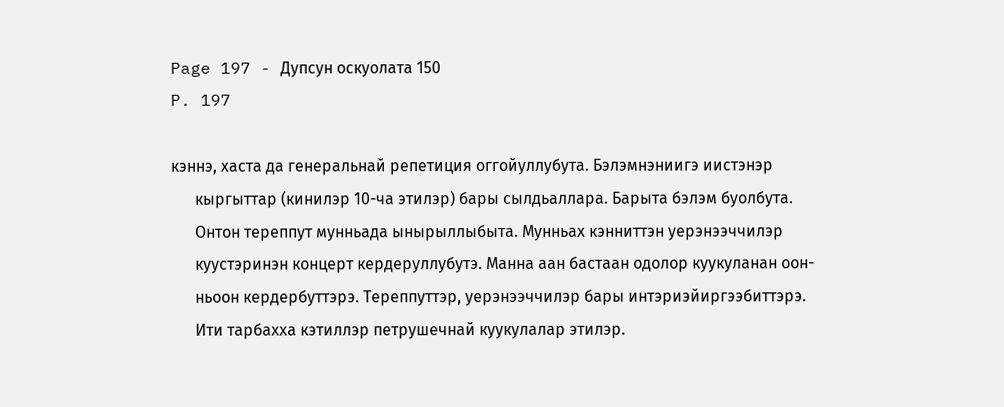Page 197 - Дупсун оскуолата 150
P. 197

кэннэ, хаста да генеральнай репетиция оггойуллубута. Бэлэмнэниигэ иистэнэр
      кыргыттар (кинилэр 10-ча этилэр) бары сылдьаллара. Барыта бэлэм буолбута.
      Онтон тереппут мунньада ынырыллыбыта. Мунньах кэнниттэн уерэнээччилэр
      куустэринэн концерт кердеруллубутэ. Манна аан бастаан одолор куукуланан оон-
      ньоон кердербуттэрэ. Тереппуттэр, уерэнээччилэр бары интэриэйиргээбиттэрэ.
      Ити тарбахха кэтиллэр петрушечнай куукулалар этилэр.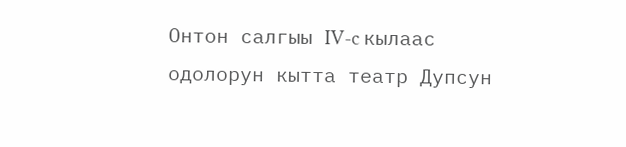Онтон салгыы IV-c кылаас одолорун кытта театр Дупсун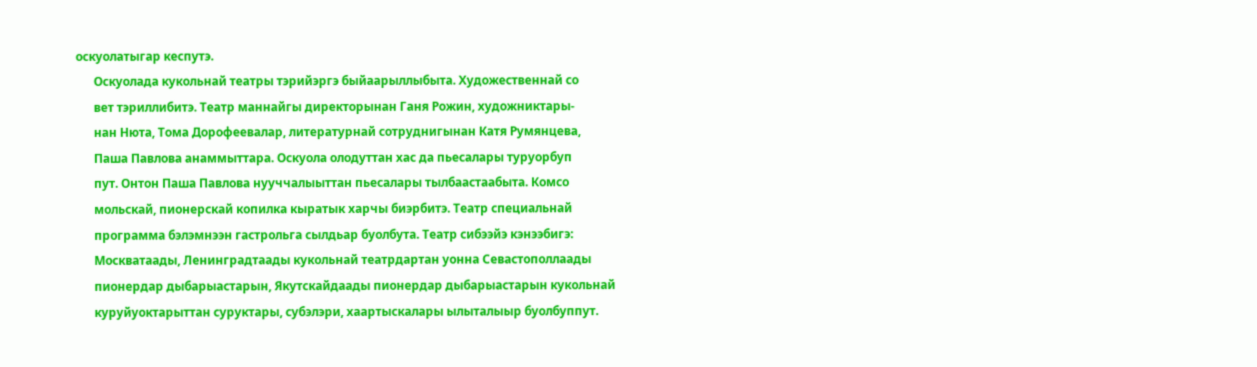оскуолатыгар кеспутэ.
      Оскуолада кукольнай театры тэрийэргэ быйаарыллыбыта. Художественнай со
      вет тэриллибитэ. Театр маннайгы директорынан Ганя Рожин, художниктары-
      нан Нюта, Тома Дорофеевалар, литературнай сотруднигынан Катя Румянцева,
      Паша Павлова анаммыттара. Оскуола олодуттан хас да пьесалары туруорбуп
      пут. Онтон Паша Павлова нууччалыыттан пьесалары тылбаастаабыта. Комсо
      мольскай, пионерскай копилка кыратык харчы биэрбитэ. Театр специальнай
      программа бэлэмнээн гастрольга сылдьар буолбута. Театр сибээйэ кэнээбигэ:
      Москватаады, Ленинградтаады кукольнай театрдартан уонна Севастополлаады
      пионердар дыбарыастарын, Якутскайдаады пионердар дыбарыастарын кукольнай
      куруйуоктарыттан суруктары, субэлэри, хаартыскалары ылыталыыр буолбуппут.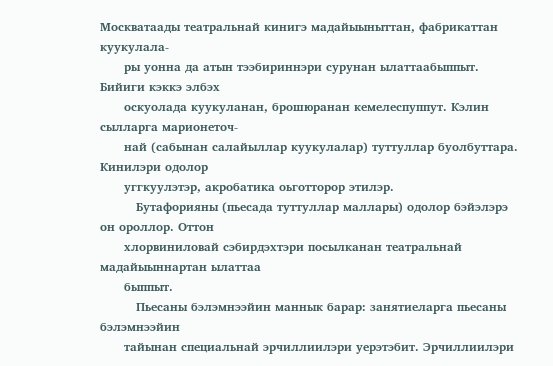Москватаады театральнай кинигэ мадайыыныттан, фабрикаттан куукулала-
      ры уонна да атын тээбириннэри сурунан ылаттаабыппыт. Бийиги кэккэ элбэх
      оскуолада куукуланан, брошюранан кемелеспуппут. Кэлин сылларга марионеточ-
      най (сабынан салайыллар куукулалар) туттуллар буолбуттара. Кинилэри одолор
      уггкуулэтэр, акробатика оьготторор этилэр.
         Бутафорияны (пьесада туттуллар маллары) одолор бэйэлэрэ он ороллор. Оттон
      хлорвиниловай сэбирдэхтэри посылканан театральнай мадайыыннартан ылаттаа
      быппыт.
         Пьесаны бэлэмнээйин маннык барар: занятиеларга пьесаны бэлэмнээйин
      тайынан специальнай эрчиллиилэри уерэтэбит. Эрчиллиилэри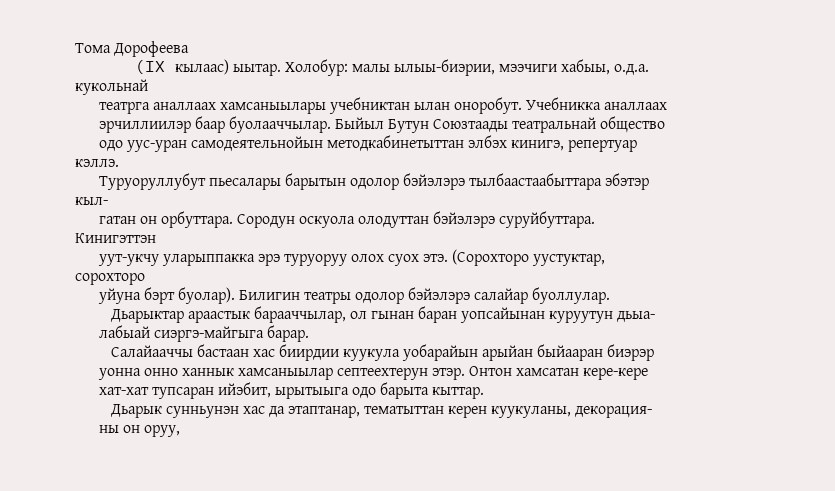Тома Дорофеева
      (IX кылаас) ыытар. Холобур: малы ылыы-биэрии, мээчиги хабыы, о.д.а. кукольнай
      театрга аналлаах хамсаныылары учебниктан ылан оноробут. Учебникка аналлаах
      эрчиллиилэр баар буолааччылар. Быйыл Бутун Союзтаады театральнай общество
      одо уус-уран самодеятельнойын методкабинетыттан элбэх кинигэ, репертуар кэллэ.
      Туруоруллубут пьесалары барытын одолор бэйэлэрэ тылбаастаабыттара эбэтэр кыл-
      гатан он орбуттара. Сородун оскуола олодуттан бэйэлэрэ суруйбуттара. Кинигэттэн
      уут-укчу уларыппакка эрэ туруоруу олох суох этэ. (Сорохторо уустуктар, сорохторо
      уйуна бэрт буолар). Билигин театры одолор бэйэлэрэ салайар буоллулар.
         Дьарыктар араастык барааччылар, ол гынан баран уопсайынан куруутун дьыа-
      лабыай сиэргэ-майгыга барар.
         Салайааччы бастаан хас биирдии куукула уобарайын арыйан быйааран биэрэр
      уонна онно ханнык хамсаныылар септеехтерун этэр. Онтон хамсатан кере-кере
      хат-хат тупсаран ийэбит, ырытыыга одо барыта кыттар.
         Дьарык сунньунэн хас да этаптанар, тематыттан керен куукуланы, декорация-
      ны он оруу,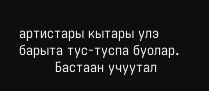артистары кытары улэ барыта тус-туспа буолар.
         Бастаан учуутал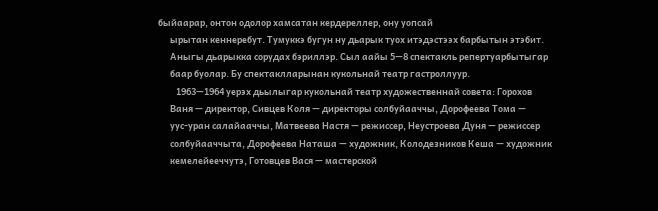быйаарар, онтон одолор хамсатан кердереллер, ону уопсай
      ырытан кеннеребут. Тумуккэ бугун ну дьарык туох итэдэстээх барбытын этэбит.
      Аныгы дьарыкка сорудах бэриллэр. Сыл аайы 5—8 спектакль репертуарбытыгар
      баар буолар. Бу спектаклларынан кукольнай театр гастроллуур.
         1963—1964 уерэх дьылыгар кукольнай театр художественнай совета: Горохов
      Ваня — директор, Сивцев Коля — директоры солбуйааччы, Дорофеева Тома —
      уус-уран салайааччы, Матвеева Настя — режиссер, Неустроева Дуня — режиссер
      солбуйааччыта, Дорофеева Наташа — художник, Колодезников Кеша — художник
      кемелейееччутэ, Готовцев Вася — мастерской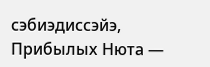сэбиэдиссэйэ, Прибылых Нюта —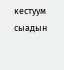кестуум сыадын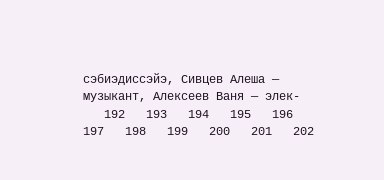сэбиэдиссэйэ, Сивцев Алеша — музыкант, Алексеев Ваня — элек-
   192   193   194   195   196   197   198   199   200   201   202